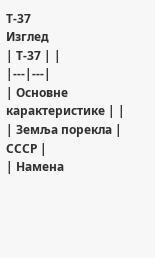Т-37
Изглед
| Т-37 | |
|---|---|
| Основне карактеристике | |
| Земља порекла | СССР |
| Намена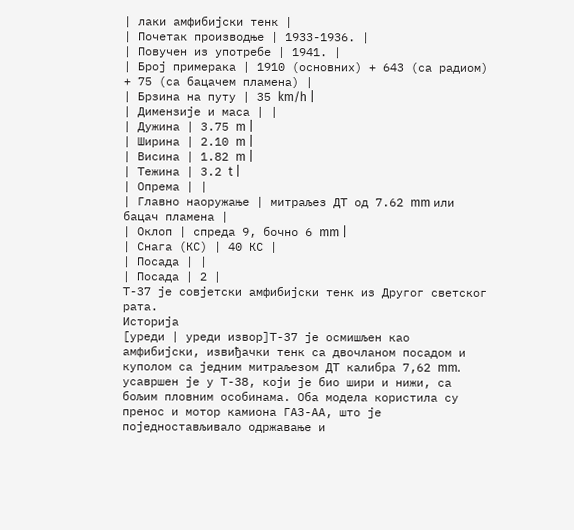| лаки амфибијски тенк |
| Почетак производње | 1933-1936. |
| Повучен из употребе | 1941. |
| Број примерака | 1910 (основних) + 643 (са радиом) + 75 (са бацачем пламена) |
| Брзина на путу | 35 km/h |
| Димензије и маса | |
| Дужина | 3.75 m |
| Ширина | 2.10 m |
| Висина | 1.82 m |
| Тежина | 3.2 t |
| Опрема | |
| Главно наоружање | митраљез ДТ од 7.62 mm или бацач пламена |
| Оклоп | спреда 9, бочно 6 mm |
| Снага (КС) | 40 КС |
| Посада | |
| Посада | 2 |
Т-37 је совјетски амфибијски тенк из Другог светског рата.
Историја
[уреди | уреди извор]Т-37 је осмишљен као амфибијски, извиђачки тенк са двочланом посадом и куполом са једним митраљезом ДТ калибра 7,62 mm. усавршен је у Т-38, који је био шири и нижи, са бољим пловним особинама. Оба модела користила су пренос и мотор камиона ГАЗ-АА, што је поједностављивало одржавање и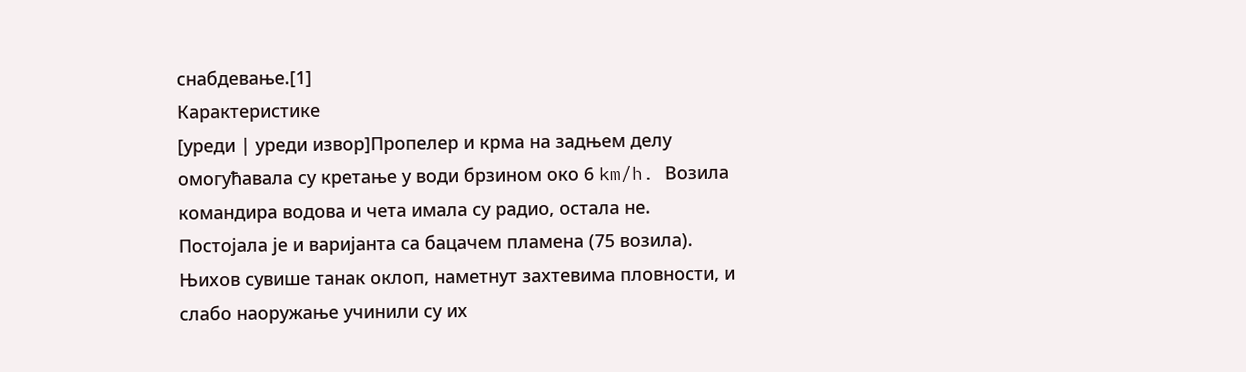снабдевање.[1]
Карактеристике
[уреди | уреди извор]Пропелер и крма на задњем делу омогућавала су кретање у води брзином око 6 km/h. Возила командира водова и чета имала су радио, остала не. Постојала је и варијанта са бацачем пламена (75 возила). Њихов сувише танак оклоп, наметнут захтевима пловности, и слабо наоружање учинили су их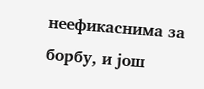неефикаснима за борбу, и још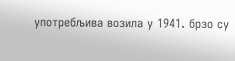употребљива возила у 1941. брзо су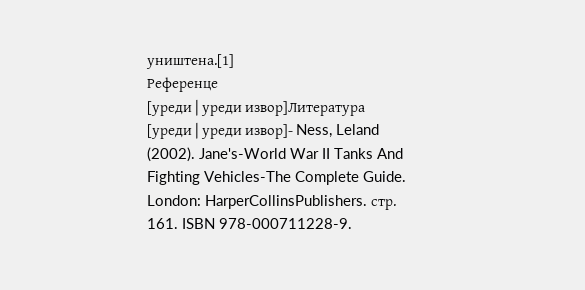уништена.[1]
Референце
[уреди | уреди извор]Литература
[уреди | уреди извор]- Ness, Leland (2002). Jane's-World War II Tanks And Fighting Vehicles-The Complete Guide. London: HarperCollinsPublishers. стр. 161. ISBN 978-000711228-9.